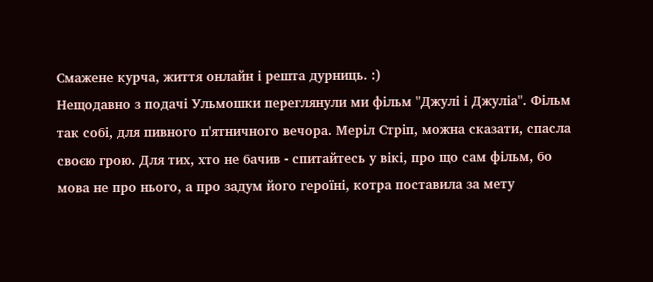Смажене курча, життя онлайн і решта дурниць. :)
Нещодавно з подачі Ульмошки переглянули ми фільм "Джулі і Джуліа". Фільм так собі, для пивного п'ятничного вечора. Меріл Стріп, можна сказати, спасла своєю грою. Для тих, хто не бачив - спитайтесь у вікі, про що сам фільм, бо мова не про нього, а про задум його героїні, котра поставила за мету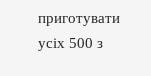приготувати усіх 500 з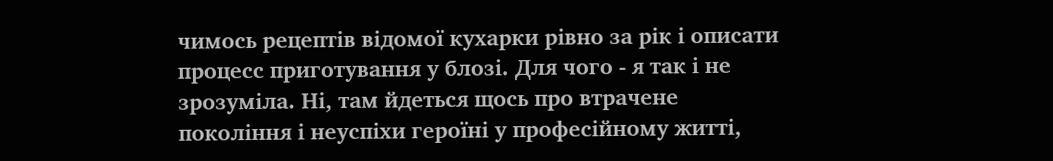чимось рецептів відомої кухарки рівно за рік і описати процесс приготування у блозі. Для чого - я так і не зрозуміла. Ні, там йдеться щось про втрачене покоління і неуспіхи героїні у професійному житті,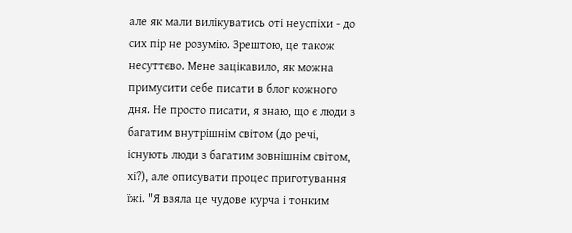але як мали вилікуватись оті неуспіхи - до сих пір не розумію. Зрештою, це також несуттєво. Мене зацікавило, як можна примусити себе писати в блог кожного дня. Не просто писати, я знаю, що є люди з багатим внутрішнім світом (до речі, існують люди з багатим зовнішнім світом, хі?), але описувати процес приготування їжі. "Я взяла це чудове курча і тонким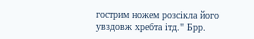гострим ножем розсікла його увздовж хребта ітд." Брр.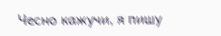Чесно кажучи, я пишу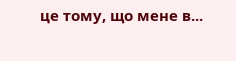це тому, що мене в...